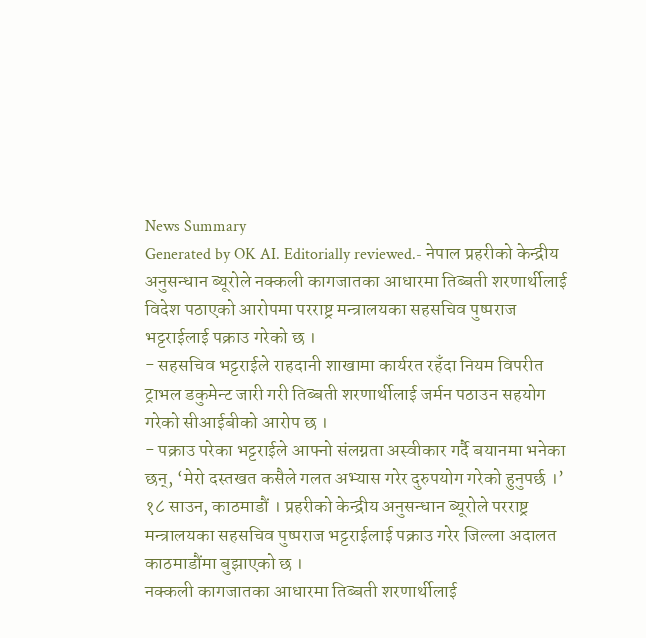News Summary
Generated by OK AI. Editorially reviewed.- नेपाल प्रहरीको केन्द्रीय अनुसन्धान ब्यूरोले नक्कली कागजातका आधारमा तिब्बती शरणार्थीलाई विदेश पठाएको आरोपमा परराष्ट्र मन्त्रालयका सहसचिव पुष्पराज भट्टराईलाई पक्राउ गरेको छ ।
- सहसचिव भट्टराईले राहदानी शाखामा कार्यरत रहँदा नियम विपरीत ट्राभल डकुमेन्ट जारी गरी तिब्बती शरणार्थीलाई जर्मन पठाउन सहयोग गरेको सीआईबीको आरोप छ ।
- पक्राउ परेका भट्टराईले आफ्नो संलग्नता अस्वीकार गर्दै बयानमा भनेका छन्, ‘मेरो दस्तखत कसैले गलत अभ्यास गरेर दुरुपयोग गरेको हुनुपर्छ ।’
१८ साउन, काठमाडौं । प्रहरीको केन्द्रीय अनुसन्धान ब्यूरोले परराष्ट्र मन्त्रालयका सहसचिव पुष्पराज भट्टराईलाई पक्राउ गरेर जिल्ला अदालत काठमाडौंमा बुझाएको छ ।
नक्कली कागजातका आधारमा तिब्बती शरणार्थीलाई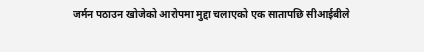जर्मन पठाउन खोजेको आरोपमा मुद्दा चलाएको एक सातापछि सीआईबीले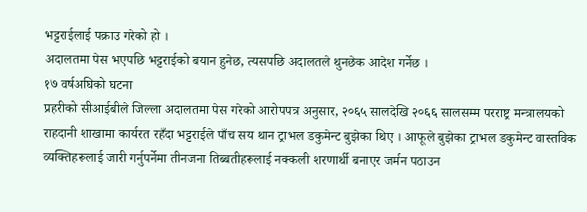भट्टराईलाई पक्राउ गरेको हो ।
अदालतमा पेस भएपछि भट्टराईको बयान हुनेछ, त्यसपछि अदालतले थुनछेक आदेश गर्नेछ ।
१७ वर्षअघिको घटना
प्रहरीको सीआईबीले जिल्ला अदालतमा पेस गरेको आरोपपत्र अनुसार, २०६५ सालदेखि २०६६ सालसम्म परराष्ट्र मन्त्रालयको राहदानी शाखामा कार्यरत रहँदा भट्टराईले पाँच सय थान ट्राभल डकुमेन्ट बुझेका थिए । आफूले बुझेका ट्राभल डकुमेन्ट वास्तविक व्यक्तिहरूलाई जारी गर्नुपर्नेमा तीनजना तिब्बतीहरूलाई नक्कली शरणार्थी बनाएर जर्मन पठाउन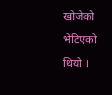खोजेको भेटिएको थियो ।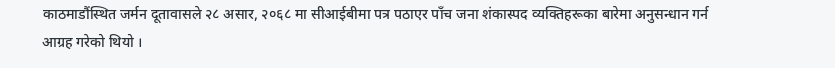काठमाडौंस्थित जर्मन दूतावासले २८ असार, २०६८ मा सीआईबीमा पत्र पठाएर पाँच जना शंकास्पद व्यक्तिहरूका बारेमा अनुसन्धान गर्न आग्रह गरेको थियो ।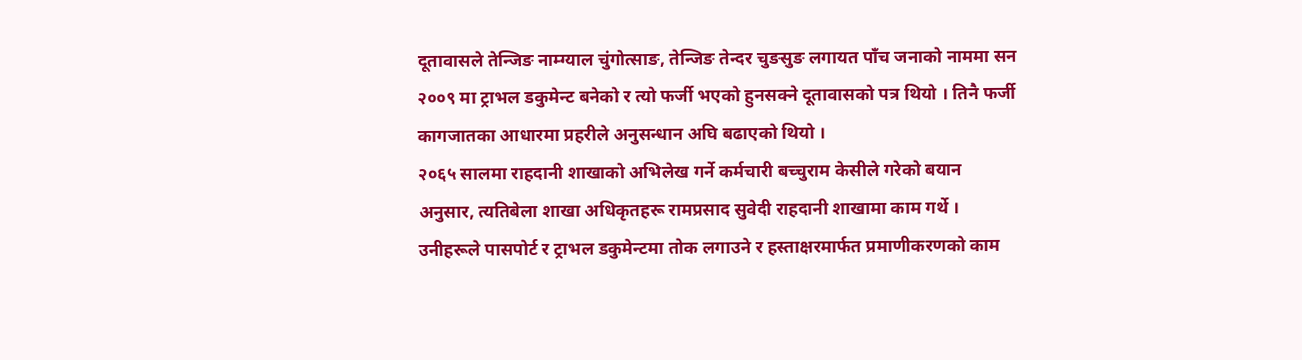दूतावासले तेन्जिङ नाम्ग्याल चुंगोत्साङ, तेन्जिङ तेन्दर चुङसुङ लगायत पाँच जनाको नाममा सन २००९ मा ट्राभल डकुमेन्ट बनेको र त्यो फर्जी भएको हुनसक्ने दूतावासको पत्र थियो । तिनै फर्जी कागजातका आधारमा प्रहरीले अनुसन्धान अघि बढाएको थियो ।
२०६५ सालमा राहदानी शाखाको अभिलेख गर्ने कर्मचारी बच्चुराम केसीले गरेको बयान अनुसार, त्यतिबेला शाखा अधिकृतहरू रामप्रसाद सुवेदी राहदानी शाखामा काम गर्थे । उनीहरूले पासपोर्ट र ट्राभल डकुमेन्टमा तोक लगाउने र हस्ताक्षरमार्फत प्रमाणीकरणको काम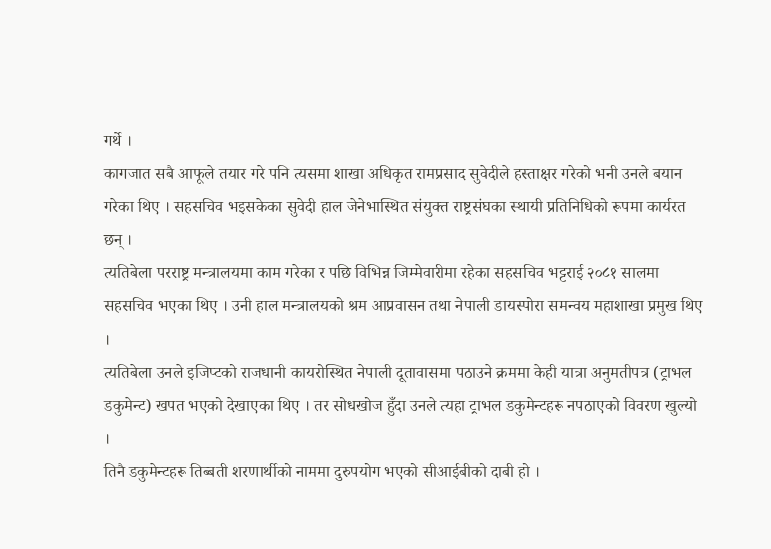गर्थे ।
कागजात सबै आफूले तयार गरे पनि त्यसमा शाखा अधिकृत रामप्रसाद सुवेदीले हस्ताक्षर गरेको भनी उनले बयान गरेका थिए । सहसचिव भइसकेका सुवेदी हाल जेनेभास्थित संयुक्त राष्ट्रसंघका स्थायी प्रतिनिधिको रूपमा कार्यरत छन् ।
त्यतिबेला परराष्ट्र मन्त्रालयमा काम गरेका र पछि विभिन्न जिम्मेवारीमा रहेका सहसचिव भट्टराई २०८१ सालमा सहसचिव भएका थिए । उनी हाल मन्त्रालयको श्रम आप्रवासन तथा नेपाली डायस्पोरा समन्वय महाशाखा प्रमुख थिए ।
त्यतिबेला उनले इजिप्टको राजधानी कायरोस्थित नेपाली दूतावासमा पठाउने क्रममा केही यात्रा अनुमतीपत्र (ट्राभल डकुमेन्ट) खपत भएको देखाएका थिए । तर सोधखोज हुँदा उनले त्यहा ट्राभल डकुमेन्टहरू नपठाएको विवरण खुल्यो ।
तिनै डकुमेन्टहरू तिब्बती शरणार्थीको नाममा दुरुपयोग भएको सीआईबीको दाबी हो ।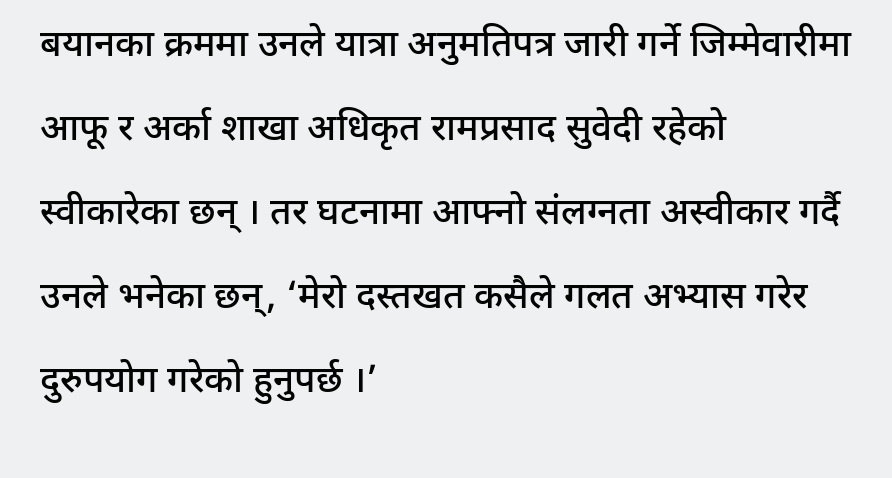बयानका क्रममा उनले यात्रा अनुमतिपत्र जारी गर्ने जिम्मेवारीमा आफू र अर्का शाखा अधिकृत रामप्रसाद सुवेदी रहेको स्वीकारेका छन् । तर घटनामा आफ्नो संलग्नता अस्वीकार गर्दै उनले भनेका छन्, ‘मेरो दस्तखत कसैले गलत अभ्यास गरेर दुरुपयोग गरेको हुनुपर्छ ।’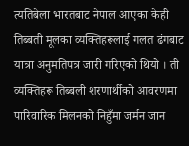त्यतिबेला भारतबाट नेपाल आएका केही तिब्बती मूलका व्यक्तिहरूलाई गलत ढंगबाट यात्रा अनुमतिपत्र जारी गरिएको थियो । ती व्यक्तिहरू तिब्बली शरणार्थीको आवरणमा पारिवारिक मिलनको निहुँमा जर्मन जान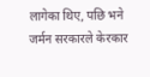लागेका थिए, पछि भने जर्मन सरकारले केरकार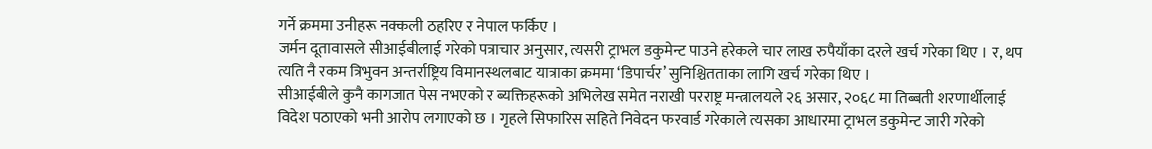गर्ने क्रममा उनीहरू नक्कली ठहरिए र नेपाल फर्किए ।
जर्मन दूतावासले सीआईबीलाई गरेको पत्राचार अनुसार, त्यसरी ट्राभल डकुमेन्ट पाउने हरेकले चार लाख रुपैयाँका दरले खर्च गरेका थिए । र, थप त्यति नै रकम त्रिभुवन अन्तर्राष्ट्रिय विमानस्थलबाट यात्राका क्रममा ‘डिपार्चर’ सुनिश्चितताका लागि खर्च गरेका थिए ।
सीआईबीले कुनै कागजात पेस नभएको र ब्यक्तिहरूको अभिलेख समेत नराखी परराष्ट्र मन्त्रालयले २६ असार, २०६८ मा तिब्बती शरणार्थीलाई विदेश पठाएको भनी आरोप लगाएको छ । गृहले सिफारिस सहिते निवेदन फरवार्ड गरेकाले त्यसका आधारमा ट्राभल डकुमेन्ट जारी गरेको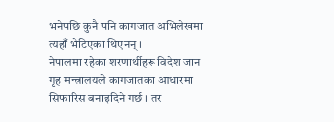भनेपछि कुनै पनि कागजात अभिलेखमा त्यहाँ भेटिएका थिएनन् ।
नेपालमा रहेका शरणार्थीहरू विदेश जान गृह मन्त्रालयले कागजातका आधारमा सिफारिस बनाइदिने गर्छ । तर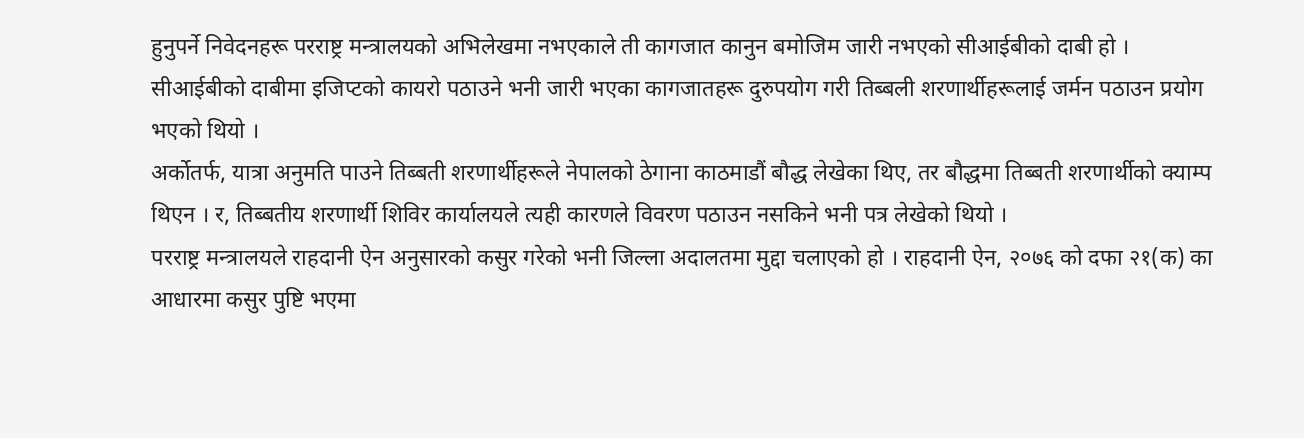हुनुपर्ने निवेदनहरू परराष्ट्र मन्त्रालयको अभिलेखमा नभएकाले ती कागजात कानुन बमोजिम जारी नभएको सीआईबीको दाबी हो ।
सीआईबीको दाबीमा इजिप्टको कायरो पठाउने भनी जारी भएका कागजातहरू दुरुपयोग गरी तिब्बली शरणार्थीहरूलाई जर्मन पठाउन प्रयोग भएको थियो ।
अर्कोतर्फ, यात्रा अनुमति पाउने तिब्बती शरणार्थीहरूले नेपालको ठेगाना काठमाडौं बौद्ध लेखेका थिए, तर बौद्धमा तिब्बती शरणार्थीको क्याम्प थिएन । र, तिब्बतीय शरणार्थी शिविर कार्यालयले त्यही कारणले विवरण पठाउन नसकिने भनी पत्र लेखेको थियो ।
परराष्ट्र मन्त्रालयले राहदानी ऐन अनुसारको कसुर गरेको भनी जिल्ला अदालतमा मुद्दा चलाएको हो । राहदानी ऐन, २०७६ को दफा २१(क) का आधारमा कसुर पुष्टि भएमा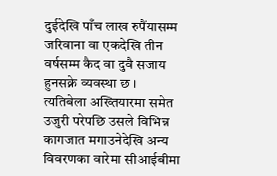दुईदेखि पाँच लाख रुपैंयासम्म जरिवाना वा एकदेखि तीन वर्षसम्म कैद वा दुवै सजाय हुनसक्ने व्यवस्था छ ।
त्यतिबेला अख्तियारमा समेत उजुरी परेपछि उसले विभिन्न कागजात मगाउनेदेखि अन्य विवरणका वारेमा सीआईबीमा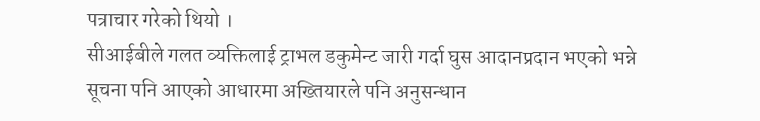पत्राचार गरेको थियो ।
सीआईबीले गलत व्यक्तिलाई ट्राभल डकुमेन्ट जारी गर्दा घुस आदानप्रदान भएको भन्ने सूचना पनि आएको आधारमा अख्तियारले पनि अनुसन्धान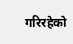गरिरहेको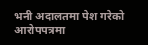भनी अदालतमा पेश गरेको आरोपपत्रमा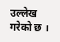उल्लेख गरेको छ ।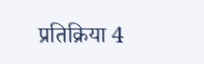प्रतिक्रिया 4